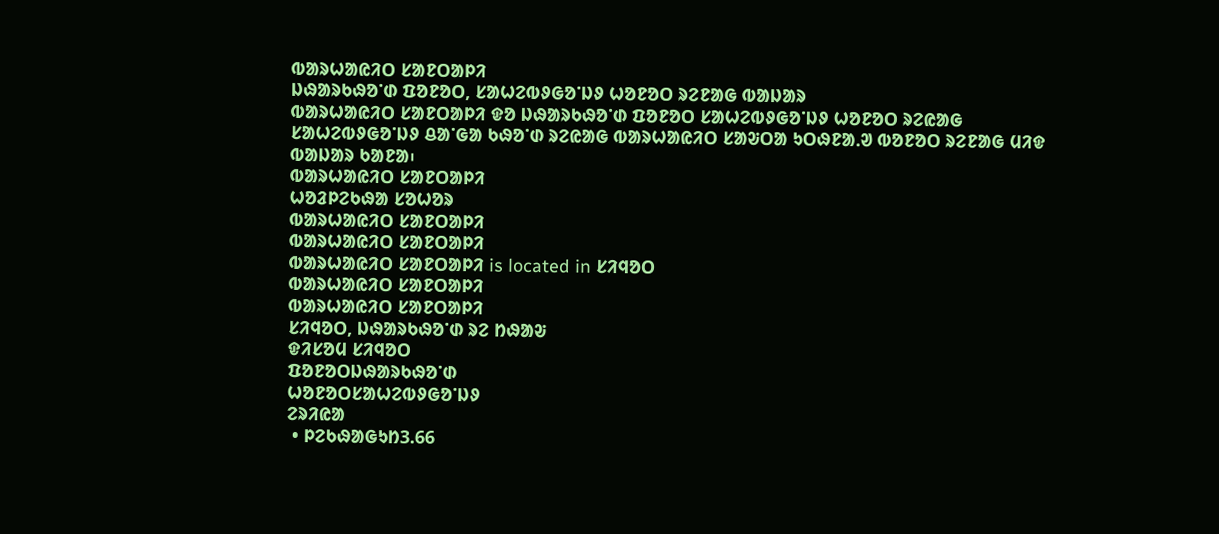ᱵᱟᱨᱦᱟᱭᱤᱛ ᱥᱟᱱᱛᱟᱞᱤ
ᱡᱷᱟᱨᱠᱷᱚᱸᱰ ᱯᱚᱱᱚᱛ, ᱥᱟᱦᱮᱵᱽᱜᱚᱸᱡᱽ ᱦᱚᱱᱚᱛ ᱨᱮᱱᱟᱜ ᱵᱟᱡᱟᱨ
ᱵᱟᱨᱦᱟᱭᱤᱛ ᱥᱟᱱᱛᱟᱞᱤ ᱫᱚ ᱡᱷᱟᱨᱠᱷᱚᱸᱰ ᱯᱚᱱᱚᱛ ᱥᱟᱦᱮᱵᱽᱜᱚᱸᱡᱽ ᱦᱚᱱᱚᱛ ᱨᱮᱭᱟᱜ ᱥᱟᱦᱮᱵᱽᱜᱚᱸᱡᱽ ᱪᱟᱸᱜᱟ ᱠᱷᱚᱸᱰ ᱨᱮᱭᱟᱜ ᱵᱟᱨᱦᱟᱭᱤᱛ ᱥᱟᱶᱛᱟ ᱩᱛᱷᱱᱟᱹᱣ ᱵᱚᱱᱚᱛ ᱨᱮᱱᱟᱜ ᱢᱤᱫ ᱵᱟᱡᱟᱨ ᱠᱟᱱᱟ᱾
ᱵᱟᱨᱦᱟᱭᱤᱛ ᱥᱟᱱᱛᱟᱞᱤ
ᱦᱚᱲᱞᱮᱠᱷᱟ ᱥᱚᱦᱚᱨ
ᱵᱟᱨᱦᱟᱭᱤᱛ ᱥᱟᱱᱛᱟᱞᱤ
ᱵᱟᱨᱦᱟᱭᱤᱛ ᱥᱟᱱᱛᱟᱞᱤ
ᱵᱟᱨᱦᱟᱭᱤᱛ ᱥᱟᱱᱛᱟᱞᱤ is located in ᱥᱤᱧᱚᱛ
ᱵᱟᱨᱦᱟᱭᱤᱛ ᱥᱟᱱᱛᱟᱞᱤ
ᱵᱟᱨᱦᱟᱭᱤᱛ ᱥᱟᱱᱛᱟᱞᱤ
ᱥᱤᱧᱚᱛ, ᱡᱷᱟᱨᱠᱷᱚᱸᱰ ᱨᱮ ᱴᱷᱟᱶ
ᱫᱤᱥᱚᱢ ᱥᱤᱧᱚᱛ
ᱯᱚᱱᱚᱛᱡᱷᱟᱨᱠᱷᱚᱸᱰ
ᱦᱚᱱᱚᱛᱥᱟᱦᱮᱵᱽᱜᱚᱸᱡᱽ
ᱮᱨᱤᱭᱟ
 • ᱞᱮᱠᱷᱟᱜᱩᱴ3.66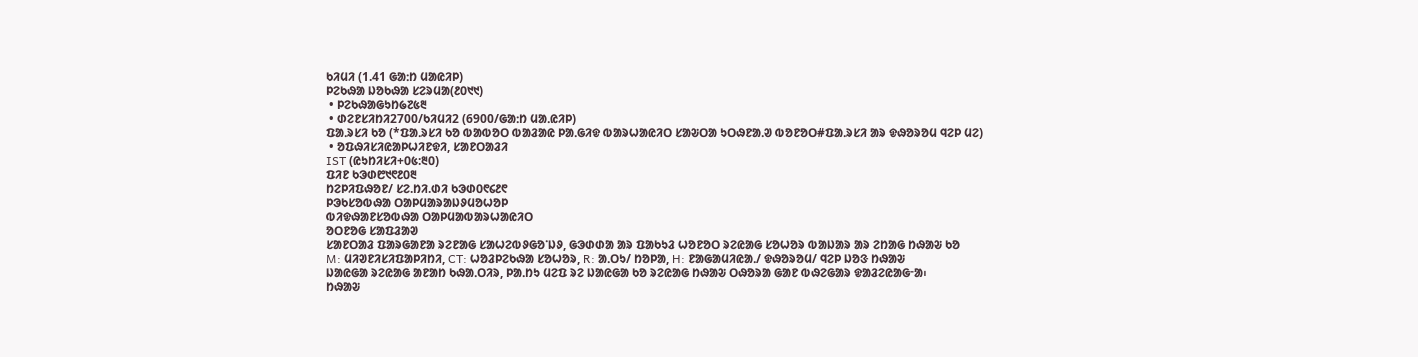ᱠᱤᱢᱤ (1.41 ᱜᱟᱺᱴ ᱢᱟᱭᱤᱞ)
ᱞᱮᱠᱷᱟ ᱡᱚᱠᱷᱟ ᱥᱮᱨᱢᱟ(᱒᱐᱑᱑)
 • ᱞᱮᱠᱷᱟᱜᱩᱴ᱙᱗᱕᱓
 • ᱰᱮᱱᱥᱤᱴᱤ2700/ᱠᱤᱢᱤ2 (6900/ᱜᱟᱺᱴ ᱢᱟᱹᱭᱤᱞ)
ᱯᱟᱹᱨᱥᱤ ᱠᱚ (*ᱯᱟᱹᱨᱥᱤ ᱠᱚ ᱵᱟᱵᱚᱛ ᱵᱟᱲᱟᱭ ᱞᱟᱹᱜᱤᱫ ᱵᱟᱨᱦᱟᱭᱤᱛ ᱥᱟᱶᱛᱟ ᱩᱛᱷᱱᱟᱹᱣ ᱵᱚᱱᱚᱛ#ᱯᱟᱹᱨᱥᱤ ᱟᱨ ᱫᱷᱚᱨᱚᱢ ᱧᱮᱞ ᱢᱮ)
 • ᱚᱯᱷᱤᱥᱤᱭᱟᱞᱦᱤᱱᱫᱤ, ᱥᱟᱱᱛᱟᱲᱤ
IST (ᱭᱩᱴᱤᱥᱤ+᱐᱕:᱓᱐)
ᱯᱤᱱ ᱠᱳᱰ᱘᱑᱖᱒᱐᱓
ᱴᱮᱞᱤᱯᱷᱚᱱ/ ᱥᱮ.ᱴᱤ.ᱰᱤ ᱠᱳᱰ᱐᱖᱔᱒᱖
ᱞᱳᱠᱥᱚᱵᱷᱟ ᱛᱟᱞᱢᱟᱨᱟᱡᱽᱢᱚᱦᱚᱞ
ᱵᱤᱫᱷᱟᱱᱥᱚᱵᱷᱟ ᱛᱟᱞᱢᱟᱵᱟᱨᱦᱟᱭᱤᱛ
ᱚᱛᱱᱚᱜ ᱥᱟᱯᱲᱟᱣ
ᱥᱟᱱᱛᱟᱲ ᱯᱟᱨᱜᱟᱱᱟ ᱨᱮᱱᱟᱜ ᱥᱟᱦᱮᱵᱽᱜᱚᱸᱡᱽ, ᱜᱳᱰᱰᱟ ᱟᱨ ᱯᱟᱠᱩᱲ ᱦᱚᱱᱚᱛ ᱨᱮᱭᱟᱜ ᱥᱚᱦᱚᱨ ᱵᱟᱡᱟᱨ ᱟᱨ ᱮᱴᱟᱜ ᱴᱷᱟᱶ ᱠᱚ
M: ᱢᱤᱣᱱᱤᱥᱤᱯᱟᱞᱤᱴᱤ, CT: ᱦᱚᱲᱞᱮᱠᱷᱟ ᱥᱚᱦᱚᱨ, R: ᱟᱹᱛᱩ/ ᱴᱚᱞᱟ, H: ᱱᱟᱜᱟᱢᱤᱭᱟᱹ/ ᱫᱷᱚᱨᱚᱢ/ ᱧᱮᱞ ᱡᱚᱝ ᱴᱷᱟᱶ
ᱡᱟᱭᱜᱟ ᱨᱮᱭᱟᱜ ᱟᱱᱟᱴ ᱠᱷᱟᱹᱛᱤᱨ, ᱞᱟᱹᱴᱩ ᱢᱮᱯ ᱨᱮ ᱡᱟᱭᱜᱟ ᱠᱚ ᱨᱮᱭᱟᱜ ᱴᱷᱟᱶ ᱛᱷᱚᱨᱟ ᱜᱟᱱ ᱵᱷᱮᱜᱟᱨ ᱫᱟᱲᱮᱭᱟᱜᱼᱟ᱾
ᱴᱷᱟᱶ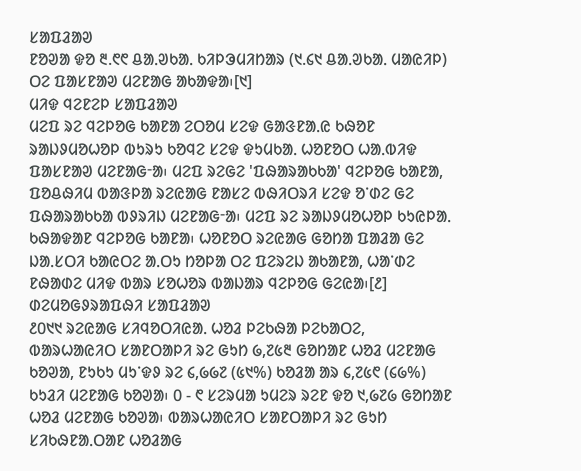ᱥᱟᱯᱲᱟᱣ
ᱱᱚᱣᱟ ᱫᱚ ᱓.᱖᱖ ᱪᱟᱹᱣᱠᱟᱹ ᱠᱤᱞᱳᱢᱤᱴᱟᱨ (᱑.᱔᱑ ᱪᱟᱹᱣᱠᱟᱹ ᱢᱟᱭᱤᱞ) ᱛᱮ ᱯᱟᱥᱱᱟᱣ ᱢᱮᱱᱟᱜ ᱟᱠᱟᱫᱟ᱾[᱑]
ᱢᱤᱫ ᱧᱮᱱᱮᱞ ᱥᱟᱯᱲᱟᱣ
ᱢᱮᱯ ᱨᱮ ᱧᱮᱞᱚᱜ ᱠᱟᱱᱟ ᱮᱛᱚᱢ ᱥᱮᱫ ᱜᱟᱝᱱᱟᱹᱭ ᱠᱷᱚᱱ ᱨᱟᱡᱽᱢᱚᱦᱚᱞ ᱵᱩᱨᱩ ᱠᱚᱧᱮ ᱥᱮᱫ ᱫᱩᱢᱠᱟᱹ ᱦᱚᱱᱚᱛ ᱦᱟᱹᱵᱤᱫ ᱯᱟᱥᱱᱟᱣ ᱢᱮᱱᱟᱜᱼᱟ᱾ ᱢᱮᱯ ᱨᱮᱜᱮ 'ᱯᱷᱟᱨᱟᱠᱠᱟ' ᱧᱮᱞᱚᱜ ᱠᱟᱱᱟ, ᱯᱚᱪᱷᱤᱢ ᱵᱟᱝᱞᱟ ᱨᱮᱭᱟᱜ ᱱᱟᱥᱮ ᱵᱷᱤᱛᱨᱤ ᱥᱮᱫ ᱚᱸᱰᱮ ᱜᱮ ᱯᱷᱟᱨᱟᱠᱠᱟ ᱵᱽᱨᱤᱡ ᱢᱮᱱᱟᱜᱼᱟ᱾ ᱢᱮᱯ ᱨᱮ ᱨᱟᱡᱽᱢᱚᱦᱚᱞ ᱠᱩᱭᱞᱟᱹ ᱠᱷᱟᱫᱟᱱ ᱧᱮᱞᱚᱜ ᱠᱟᱱᱟ᱾ ᱦᱚᱱᱚᱛ ᱨᱮᱭᱟᱜ ᱜᱚᱴᱟ ᱯᱟᱲᱟ ᱜᱮ ᱡᱟᱹᱥᱛᱤ ᱠᱟᱭᱛᱮ ᱟᱹᱛᱩ ᱴᱚᱞᱟ ᱛᱮ ᱯᱮᱨᱮᱡ ᱟᱠᱟᱱᱟ, ᱦᱟᱸᱰᱮ ᱱᱷᱟᱰᱮ ᱢᱤᱫ ᱵᱟᱨ ᱥᱚᱦᱚᱨ ᱵᱟᱡᱟᱨ ᱧᱮᱞᱚᱜ ᱜᱮᱭᱟ᱾[᱒]
ᱰᱮᱢᱚᱜᱽᱨᱟᱯᱷᱤ ᱥᱟᱯᱲᱟᱣ
᱒᱐᱑᱑ ᱨᱮᱭᱟᱜ ᱥᱤᱧᱚᱛᱤᱭᱟᱹ ᱦᱚᱲ ᱞᱮᱠᱷᱟ ᱞᱮᱠᱟᱛᱮ, ᱵᱟᱨᱦᱟᱭᱤᱛ ᱥᱟᱱᱛᱟᱞᱤ ᱨᱮ ᱜᱩᱴ ᱙,᱗᱕᱓ ᱜᱚᱴᱟᱱ ᱦᱚᱲ ᱢᱮᱱᱟᱜ ᱠᱚᱣᱟ, ᱱᱩᱠᱩ ᱢᱩᱸᱫᱽ ᱨᱮ ᱔,᱙᱙᱗ (᱕᱑%) ᱠᱚᱲᱟ ᱟᱨ ᱔,᱗᱕᱖ (᱔᱙%) ᱠᱩᱲᱤ ᱢᱮᱱᱟᱜ ᱠᱚᱣᱟ᱾ ᱐ - ᱖ ᱥᱮᱨᱢᱟ ᱩᱢᱮᱨ ᱨᱮᱱ ᱫᱚ ᱑,᱙᱗᱙ ᱜᱚᱴᱟᱱ ᱦᱚᱲ ᱢᱮᱱᱟᱜ ᱠᱚᱣᱟ᱾ ᱵᱟᱨᱦᱟᱭᱤᱛ ᱥᱟᱱᱛᱟᱞᱤ ᱨᱮ ᱜᱩᱴ ᱥᱤᱠᱷᱱᱟᱹᱛᱟᱱ ᱦᱚᱲᱟᱜ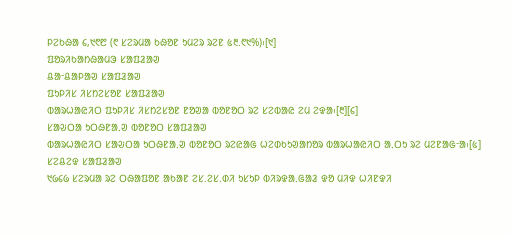ᱞᱮᱠᱷᱟ ᱔,᱑᱖᱘ (᱖ ᱥᱮᱨᱢᱟ ᱠᱷᱚᱱ ᱩᱢᱮᱨ ᱨᱮᱱ ᱕᱓.᱖᱑%)᱾[᱑]
ᱯᱚᱨᱤᱠᱟᱴᱷᱟᱢᱳ ᱥᱟᱯᱲᱟᱣ
ᱪᱟᱼᱪᱟᱞᱟᱣ ᱥᱟᱯᱲᱟᱣ
ᱯᱩᱞᱤᱥ ᱤᱥᱴᱮᱥᱚᱱ ᱥᱟᱯᱲᱟᱣ
ᱵᱟᱨᱦᱟᱭᱤᱛ ᱯᱩᱞᱤᱥ ᱤᱥᱴᱮᱥᱚᱱ ᱱᱚᱣᱟ ᱵᱚᱱᱚᱛ ᱨᱮ ᱥᱮᱵᱟᱭ ᱮᱢ ᱮᱫᱟ᱾[᱓][᱔]
ᱥᱟᱶᱛᱟ ᱩᱛᱷᱱᱟᱹᱣ ᱵᱚᱱᱚᱛ ᱥᱟᱯᱲᱟᱣ
ᱵᱟᱨᱦᱟᱭᱤᱛ ᱥᱟᱶᱛᱟ ᱩᱛᱷᱱᱟᱹᱣ ᱵᱚᱱᱚᱛ ᱨᱮᱭᱟᱜ ᱦᱮᱰᱠᱩᱣᱟᱴᱚᱨ ᱵᱟᱨᱦᱟᱭᱤᱛ ᱟᱹᱛᱩ ᱨᱮ ᱢᱮᱱᱟᱜᱼᱟ᱾[᱕]
ᱥᱮᱪᱮᱫ ᱥᱟᱯᱲᱟᱣ
᱑᱙᱔᱙ ᱥᱮᱨᱢᱟ ᱨᱮ ᱛᱷᱟᱯᱚᱱ ᱟᱠᱟᱱ ᱮᱥ.ᱮᱥ.ᱰᱤ ᱩᱥᱩᱞ ᱵᱤᱨᱫᱟᱹᱜᱟᱲ ᱫᱚ ᱢᱤᱫ ᱦᱤᱱᱫᱤ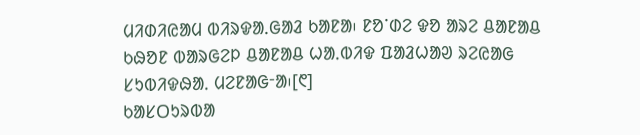ᱢᱤᱰᱤᱭᱟᱢ ᱵᱤᱨᱫᱟᱹᱜᱟᱲ ᱠᱟᱱᱟ᱾ ᱱᱚᱸᱰᱮ ᱫᱚ ᱟᱨᱮ ᱪᱟᱱᱟᱪ ᱠᱷᱚᱱ ᱵᱟᱨᱜᱮᱞ ᱪᱟᱱᱟᱪ ᱦᱟᱹᱵᱤᱫ ᱯᱟᱲᱦᱟᱣ ᱨᱮᱭᱟᱜ ᱥᱩᱵᱤᱫᱷᱟᱹ ᱢᱮᱱᱟᱜᱼᱟ᱾[᱖]
ᱠᱟᱥᱛᱩᱨᱵᱟ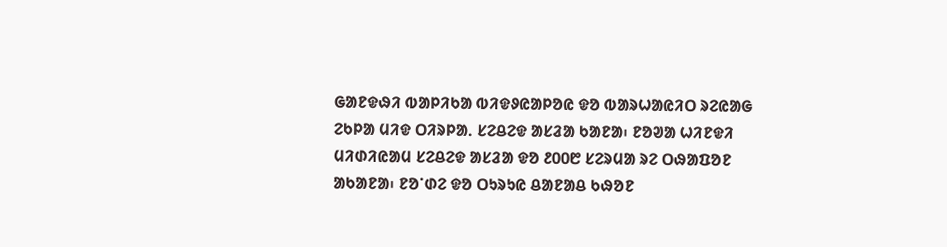ᱜᱟᱱᱫᱷᱤ ᱵᱟᱞᱤᱠᱟ ᱵᱤᱫᱽᱭᱟᱞᱚᱭ ᱫᱚ ᱵᱟᱨᱦᱟᱭᱤᱛ ᱨᱮᱭᱟᱜ ᱮᱠᱞᱟ ᱢᱤᱫ ᱛᱤᱨᱞᱟᱹ ᱥᱮᱪᱮᱫ ᱟᱥᱲᱟ ᱠᱟᱱᱟ᱾ ᱱᱚᱣᱟ ᱦᱤᱱᱫᱤ ᱢᱤᱰᱤᱭᱟᱢ ᱥᱮᱪᱮᱫ ᱟᱥᱲᱟ ᱫᱚ ᱒᱐᱐᱘ ᱥᱮᱨᱢᱟ ᱨᱮ ᱛᱷᱟᱯᱚᱱ ᱟᱠᱟᱱᱟ᱾ ᱱᱚᱸᱰᱮ ᱫᱚ ᱛᱩᱨᱩᱭ ᱪᱟᱱᱟᱪ ᱠᱷᱚᱱ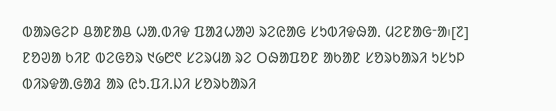ᱵᱟᱨᱜᱮᱞ ᱪᱟᱱᱟᱪ ᱦᱟᱹᱵᱤᱫ ᱯᱟᱲᱦᱟᱣ ᱨᱮᱭᱟᱜ ᱥᱩᱵᱤᱫᱷᱟᱹ ᱢᱮᱱᱟᱜᱼᱟ᱾[᱗]
ᱱᱚᱣᱟ ᱠᱤᱱ ᱵᱮᱜᱚᱨ ᱑᱙᱘᱖ ᱥᱮᱨᱢᱟ ᱨᱮ ᱛᱷᱟᱯᱚᱱ ᱟᱠᱟᱱ ᱥᱚᱨᱠᱟᱨᱤ ᱩᱥᱩᱞ ᱵᱤᱨᱫᱟᱹᱜᱟᱲ ᱟᱨ ᱭᱩ.ᱯᱤ.ᱡᱤ ᱥᱚᱨᱠᱟᱨᱤ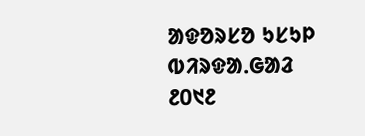ᱟᱫᱚᱨᱥᱚ ᱩᱥᱩᱞ ᱵᱤᱨᱫᱟᱹᱜᱟᱲ ᱒᱐᱑᱒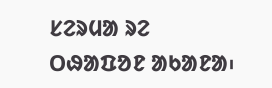ᱥᱮᱨᱢᱟ ᱨᱮ ᱛᱷᱟᱯᱚᱱ ᱟᱠᱟᱱᱟ᱾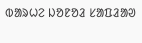ᱵᱟᱨᱦᱮ ᱡᱚᱱᱚᱲ ᱥᱟᱯᱲᱟᱣ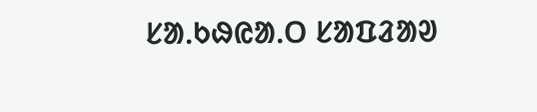ᱥᱟᱹᱠᱷᱭᱟᱹᱛ ᱥᱟᱯᱲᱟᱣ